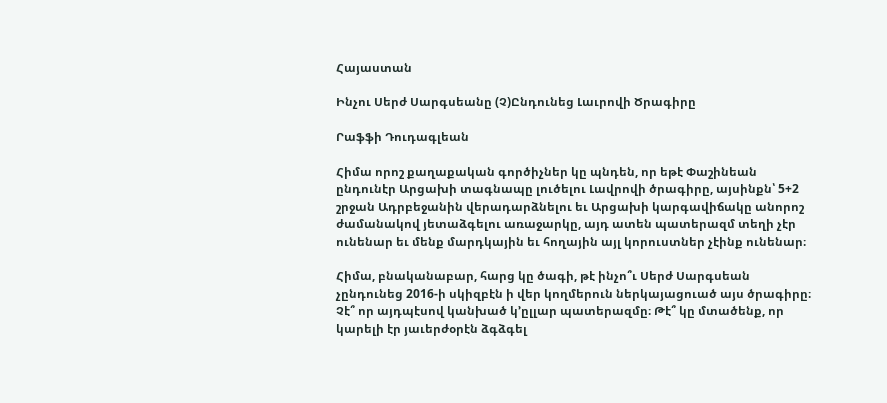Հայաստան

Ինչու Սերժ Սարգսեանը (Չ)Ընդունեց Լաւրովի Ծրագիրը

Րաֆֆի Դուդագլեան

Հիմա որոշ քաղաքական գործիչներ կը պնդեն, որ եթէ Փաշինեան ընդունէր Արցախի տագնապը լուծելու Լավրովի ծրագիրը, այսինքն՝ 5+2 շրջան Ադրբեջանին վերադարձնելու եւ Արցախի կարգավիճակը անորոշ ժամանակով յետաձգելու առաջարկը, այդ ատեն պատերազմ տեղի չէր ունենար եւ մենք մարդկային եւ հողային այլ կորուստներ չէինք ունենար։

Հիմա, բնականաբար, հարց կը ծագի, թէ ինչո՞ւ Սերժ Սարգսեան չընդունեց 2016-ի սկիզբէն ի վեր կողմերուն ներկայացուած այս ծրագիրը։ Չէ՞ որ այդպէսով կանխած կ՚ըլլար պատերազմը։ Թէ՞ կը մտածենք, որ կարելի էր յաւերժօրէն ձգձգել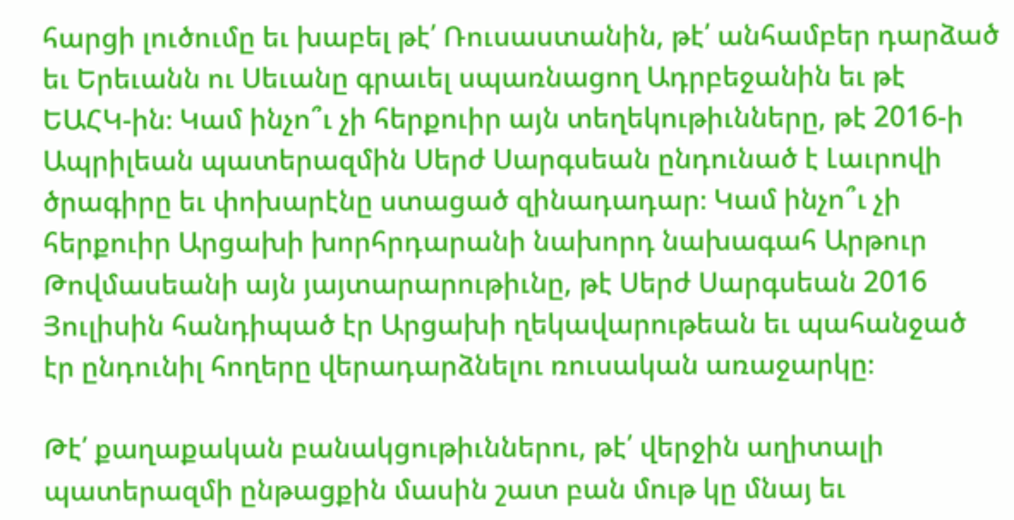հարցի լուծումը եւ խաբել թէ՛ Ռուսաստանին, թէ՛ անհամբեր դարձած եւ Երեւանն ու Սեւանը գրաւել սպառնացող Ադրբեջանին եւ թէ ԵԱՀԿ-ին։ Կամ ինչո՞ւ չի հերքուիր այն տեղեկութիւնները, թէ 2016-ի Ապրիլեան պատերազմին Սերժ Սարգսեան ընդունած է Լաւրովի ծրագիրը եւ փոխարէնը ստացած զինադադար։ Կամ ինչո՞ւ չի հերքուիր Արցախի խորհրդարանի նախորդ նախագահ Արթուր Թովմասեանի այն յայտարարութիւնը, թէ Սերժ Սարգսեան 2016 Յուլիսին հանդիպած էր Արցախի ղեկավարութեան եւ պահանջած էր ընդունիլ հողերը վերադարձնելու ռուսական առաջարկը։

Թէ՛ քաղաքական բանակցութիւններու, թէ՛ վերջին աղիտալի պատերազմի ընթացքին մասին շատ բան մութ կը մնայ եւ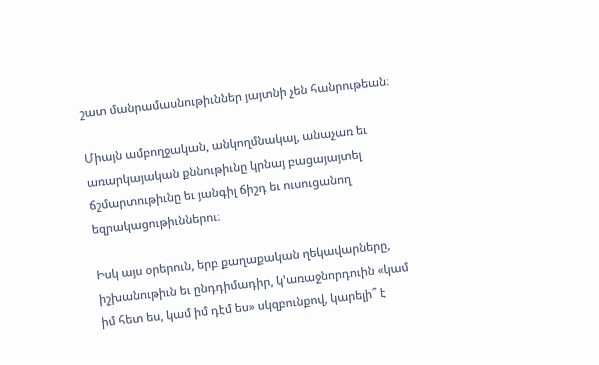շատ մանրամասնութիւններ յայտնի չեն հանրութեան։

Միայն ամբողջական, անկողմնակալ, անաչառ եւ առարկայական քննութիւնը կրնայ բացայայտել ճշմարտութիւնը եւ յանգիլ ճիշդ եւ ուսուցանող եզրակացութիւններու։

Իսկ այս օրերուն, երբ քաղաքական ղեկավարները, իշխանութիւն եւ ընդդիմադիր, կ՚առաջնորդուին «կամ իմ հետ ես, կամ իմ դէմ ես» սկզբունքով, կարելի՞ է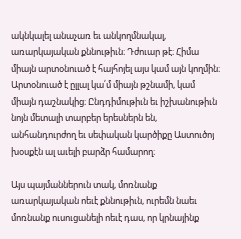ակնկալել անաչառ եւ անկողմնակալ, առարկայական քննութիւն։ Դժուար թէ։ Հիմա միայն արտօնուած է հայհոյել այս կամ այն կողմին։ Արտօնուած է ըլլալ կա՛մ միայն թշնամի, կամ միայն դաշնակից։ Ընդդիմութիւն եւ իշխանութիւն նոյն մետալի տարբեր երեսներն են, անհանդուրժող եւ սեփական կարծիքը Աստուծոյ խօսքէն ալ աւելի բարձր համարող։

Այս պայմաններուն տակ, մոռնանք առարկայական ոեւէ քննութիւն, ուրեմն նաեւ մոռնանք ուսուցանելի ոեւէ դաս, որ կրնայինք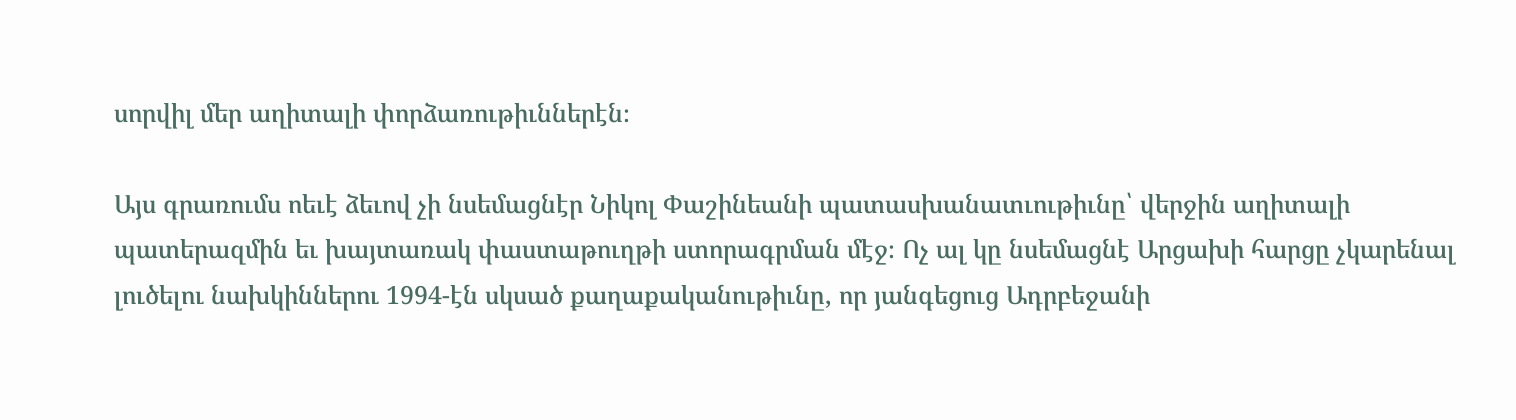սորվիլ մեր աղիտալի փորձառութիւններէն։

Այս գրառումս ոեւէ ձեւով չի նսեմացնէր Նիկոլ Փաշինեանի պատասխանատւութիւնը՝ վերջին աղիտալի պատերազմին եւ խայտառակ փաստաթուղթի ստորագրման մէջ։ Ոչ ալ կը նսեմացնէ Արցախի հարցը չկարենալ լուծելու նախկիններու 1994-էն սկսած քաղաքականութիւնը, որ յանգեցուց Ադրբեջանի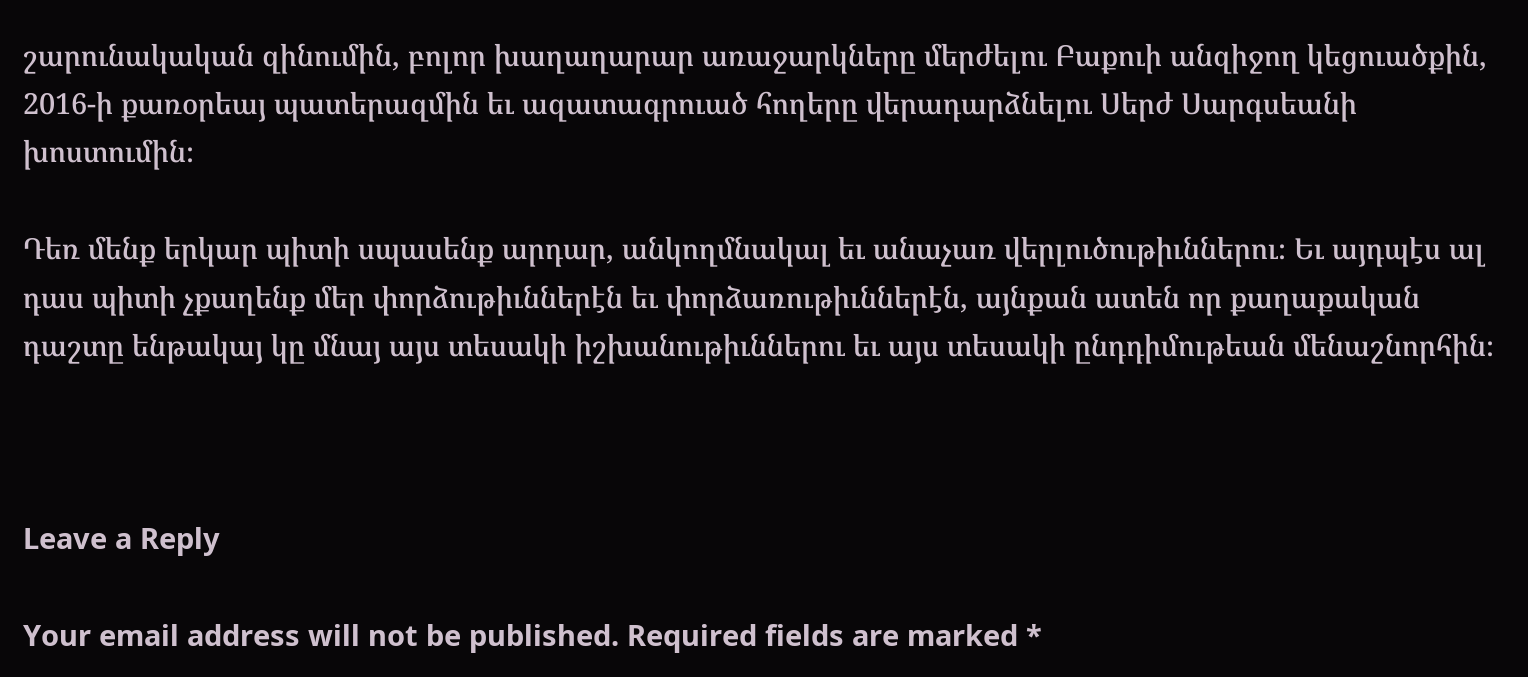շարունակական զինումին, բոլոր խաղաղարար առաջարկները մերժելու Բաքուի անզիջող կեցուածքին, 2016-ի քառօրեայ պատերազմին եւ ազատագրուած հողերը վերադարձնելու Սերժ Սարգսեանի խոստումին։

Դեռ մենք երկար պիտի սպասենք արդար, անկողմնակալ եւ անաչառ վերլուծութիւններու։ Եւ այդպէս ալ դաս պիտի չքաղենք մեր փորձութիւններէն եւ փորձառութիւններէն, այնքան ատեն որ քաղաքական դաշտը ենթակայ կը մնայ այս տեսակի իշխանութիւններու եւ այս տեսակի ընդդիմութեան մենաշնորհին։



Leave a Reply

Your email address will not be published. Required fields are marked *